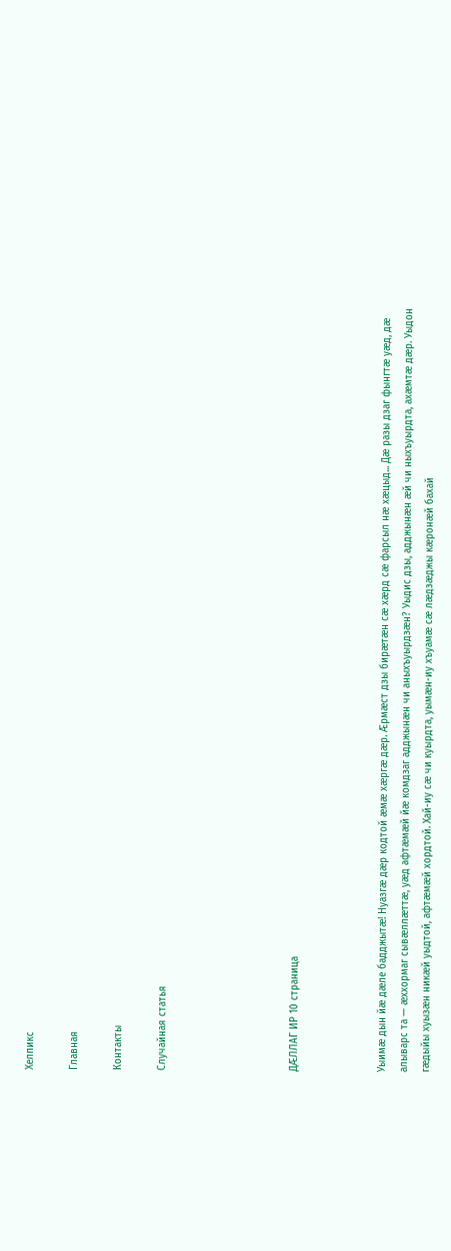Хелпикс

Главная

Контакты

Случайная статья





ДÆЛЛАГ ИР 10 страница



Уыимæ дын йæ дæле бадджытæ! Нуазгæ дæр кодтой æмæ хæргæ дæр. Æрмæст дзы бирæтæн сæ хæрд сæ фарсыл нæ хæцыд... Дæ разы дзаг фынгтæ уæд, дæ алыварс та — æххормаг сывæллæттæ, уæд афтæмæй йæ комдзаг адджынæн чи аныхъуырдзæн? Уыдис дзы, адджынæн æй чи ныхъуырдта, ахæмтæ дæр. Уыдон гæдыйы хуызæн никæй уыдтой, афтæмæй хордтой. Хай-иу сæ чи куырдта, уымæн-иу хъуамæ сæ лæдзæджы кæронæй бахай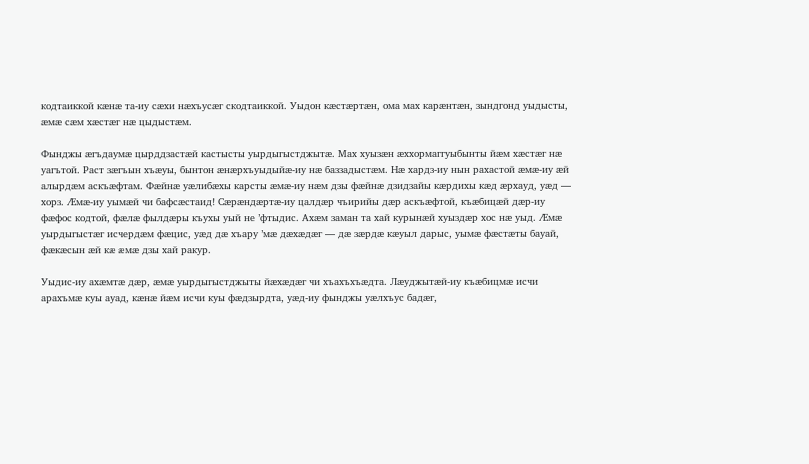кодтаиккой кæнæ та-иу сæхи нæхъусæг скодтаиккой. Уыдон кæстæртæн, ома мах карæнтæн, зындгонд уыдысты, æмæ сæм хæстæг нæ цыдыстæм.

Фынджы æгъдаумæ цырддзастæй кастысты уырдыгыстджытæ. Мах хуызæн æххормаггуыбынты йæм хæстæг нæ уагътой. Раст зæгъын хъæуы, бынтон æнæрхъуыдыйæ-иу нæ баззадыстæм. Нæ хардз-иу нын рахастой æмæ-иу æй алырдæм аскъæфтам. Фæйнæ уæлибæхы карсты æмæ-иу нæм дзы фæйнæ дзидзайы кæрдихы кæд æрхауд, уæд — хорз. Æмæ-иу уымæй чи бафсæстаид! Сæрæндæртæ-иу цалдæр чъирийы дæр аскъæфтой, къæбицæй дæр-иу фæфос кодтой, фæлæ фылдæры къухы уый не ’фтыдис. Ахæм заман та хай курынæй хуыздæр хос нæ уыд. Æмæ уырдыгыстæг исчердæм фæцис, уæд дæ хъару ’мæ дæхæдæг — дæ зæрдæ кæуыл дарыс, уымæ фæстæты бауай, фæкæсын æй кæ æмæ дзы хай ракур.

Уыдис-иу ахæмтæ дæр, æмæ уырдыгыстджыты йæхæдæг чи хъахъхъæдта. Лæуджытæй-иу къæбицмæ исчи арахъмæ куы ауад, кæнæ йæм исчи куы фæдзырдта, уæд-иу фынджы уæлхъус бадæг,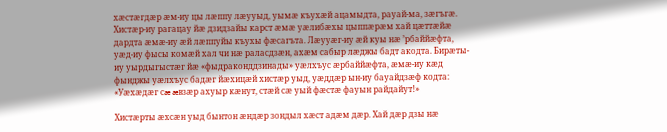хæстæгдæр æм-иу цы лæппу лæууыд, уымæ къухæй ацамыдта, рауай-ма, зæгъгæ. Хистæр-иу рагацау йæ дзидзайы карст æмæ уæлибæхы цыппæрæм хай цæттæйæ дардта æмæ-иу æй лæппуйы къухы фæсагъта. Лæууæг-иу æй куы нæ ’рбаййæфта, уæд-иу фысы комæй хал чи нæ раласдзæн, ахæм сабыр лæджы бадт акодта. Бирæты-иу уырдыгыстæг йæ «фыдраконддзинады» уæлхъус æрбаййæфта, æмæ-иу кæд фынджы уæлхъус бадæг йæхицæй хистæр уыд, уæддæр ын-иу бауайдзæф кодта: «Уæхæдæг сæ æвзæр ахуыр кæнут, стæй сæ уый фæстæ фауын райдайут!»

Хистæрты æхсæн уыд бынтон æндæр зондыл хæст адæм дæр. Хай дæр дзы нæ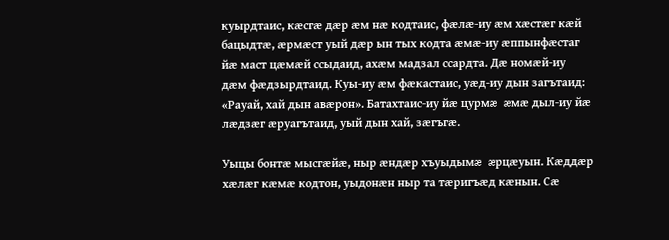куырдтаис, кæсгæ дæр æм нæ кодтаис, фæлæ-иу æм хæстæг кæй бацыдтæ, æрмæст уый дæр ын тых кодта æмæ-иу æппынфæстаг йæ маст цæмæй ссыдаид, ахæм мадзал ссардта. Дæ номæй-иу дæм фæдзырдтаид. Куы-иу æм фæкастаис, уæд-иу дын загътаид: «Рауай, хай дын авæрон». Батахтаис-иу йæ цурмæ æмæ дыл-иу йæ лæдзæг æруагътаид, уый дын хай, зæгъгæ.

Уыцы бонтæ мысгæйæ, ныр æндæр хъуыдымæ æрцæуын. Кæддæр хæлæг кæмæ кодтон, уыдонæн ныр та тæригъæд кæнын. Сæ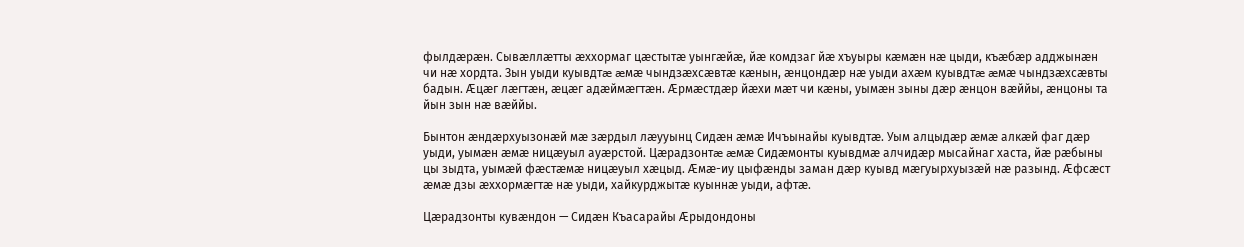фылдæрæн. Сывæллæтты æххормаг цæстытæ уынгæйæ, йæ комдзаг йæ хъуыры кæмæн нæ цыди, къæбæр адджынæн чи нæ хордта. Зын уыди куывдтæ æмæ чындзæхсæвтæ кæнын, æнцондæр нæ уыди ахæм куывдтæ æмæ чындзæхсæвты бадын. Æцæг лæгтæн, æцæг адæймæгтæн. Æрмæстдæр йæхи мæт чи кæны, уымæн зыны дæр æнцон вæййы, æнцоны та йын зын нæ вæййы.

Бынтон æндæрхуызонæй мæ зæрдыл лæууынц Сидæн æмæ Ичъынайы куывдтæ. Уым алцыдæр æмæ алкæй фаг дæр уыди, уымæн æмæ ницæуыл ауæрстой. Цæрадзонтæ æмæ Сидæмонты куывдмæ алчидæр мысайнаг хаста, йæ рæбыны цы зыдта, уымæй фæстæмæ ницæуыл хæцыд. Æмæ-иу цыфæнды заман дæр куывд мæгуырхуызæй нæ разынд. Æфсæст æмæ дзы æххормæгтæ нæ уыди, хайкурджытæ куыннæ уыди, афтæ.

Цæрадзонты кувæндон — Сидæн Къасарайы Æрыдондоны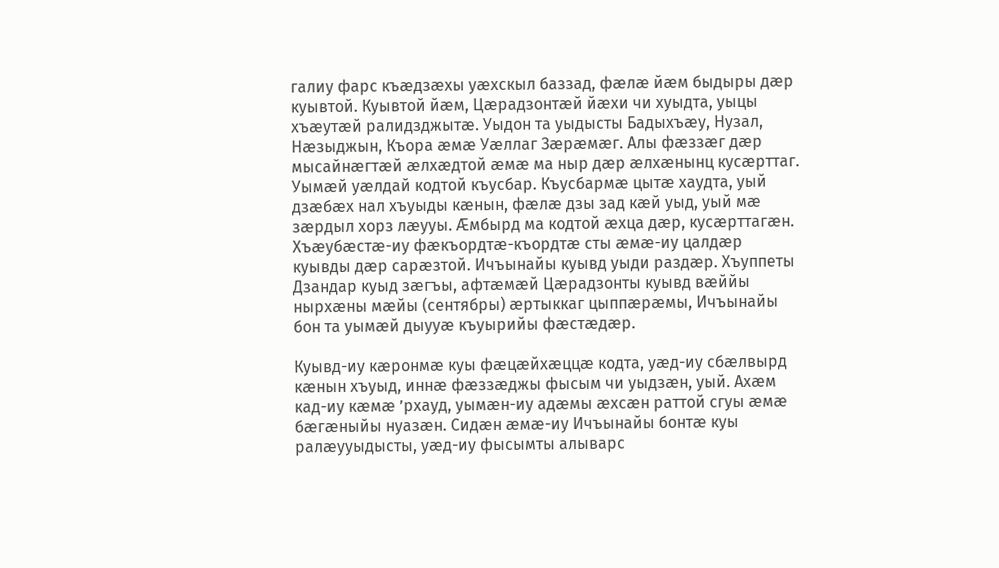галиу фарс къæдзæхы уæхскыл баззад, фæлæ йæм быдыры дæр куывтой. Куывтой йæм, Цæрадзонтæй йæхи чи хуыдта, уыцы хъæутæй ралидзджытæ. Уыдон та уыдысты Бадыхъæу, Нузал, Нæзыджын, Къора æмæ Уæллаг Зæрæмæг. Алы фæззæг дæр мысайнæгтæй æлхæдтой æмæ ма ныр дæр æлхæнынц кусæрттаг. Уымæй уæлдай кодтой къусбар. Къусбармæ цытæ хаудта, уый дзæбæх нал хъуыды кæнын, фæлæ дзы зад кæй уыд, уый мæ зæрдыл хорз лæууы. Æмбырд ма кодтой æхца дæр, кусæрттагæн. Хъæубæстæ-иу фæкъордтæ-къордтæ сты æмæ-иу цалдæр куывды дæр сарæзтой. Ичъынайы куывд уыди раздæр. Хъуппеты Дзандар куыд зæгъы, афтæмæй Цæрадзонты куывд вæййы нырхæны мæйы (сентябры) æртыккаг цыппæрæмы, Ичъынайы бон та уымæй дыууæ къуырийы фæстæдæр.

Куывд-иу кæронмæ куы фæцæйхæццæ кодта, уæд-иу сбæлвырд кæнын хъуыд, иннæ фæззæджы фысым чи уыдзæн, уый. Ахæм кад-иу кæмæ ’рхауд, уымæн-иу адæмы æхсæн раттой сгуы æмæ бæгæныйы нуазæн. Сидæн æмæ-иу Ичъынайы бонтæ куы ралæууыдысты, уæд-иу фысымты алыварс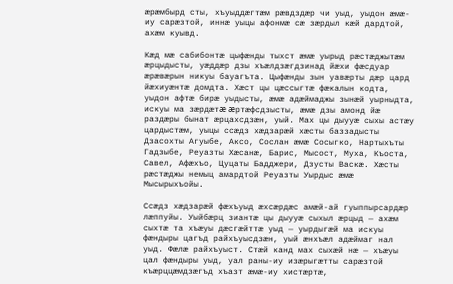æрæмбырд сты, хъуыддæгтæм рæвдздæр чи уыд, уыдон æмæ-иу сарæзтой, иннæ уыцы афонмæ сæ зæрдыл кæй дардтой, ахæм куывд.

Кæд мæ сабибонтæ цыфæнды тыхст æмæ уырыд рæстæджытæм æрцыдысты, уæддæр дзы хъæлдзæгдзинад йæхи фæсдуар æрæвæрын никуы бауагъта. Цыфæнды зын уавæрты дæр цард йæхиуæнтæ домдта. Хæст цы цæссыгтæ фæкалын кодта, уыдон афтæ бирæ уыдысты, æмæ адæймаджы зынæй уырныдта, искуы ма зæрдæтæ æртæфсдзысты, æмæ дзы амонд йæ раздæры бынат æрцахсдзæн, уый. Мах цы дыууæ сыхы астæу цардыстæм, уыцы ссæдз хæдзарæй хæсты баззадысты Дзасохты Агуыбе, Аксо, Сослан æмæ Сосыгко, Нартыхъты Гадзыбе, Реуазты Хæсанæ, Барис, Мысост, Муха, Къоста, Савел, Афæхъо, Цуцаты Бадджери, Дзусты Васкæ. Хæсты рæстæджы немыц амардтой Реуазты Уырдыс æмæ Мысырыхъойы.

Ссæдз хæдзарæй фæхъуыд æхсæрдæс амæй-ай гуыппырсардæр лæппуйы. Уыйбæрц зиантæ цы дыууæ сыхыл æрцыд — ахæм сыхтæ та хъæуы дæсгæйттæ уыд — уырдыгæй ма искуы фæндыры цагъд райхъуысдзæн, уый æнхъæл адæймаг нал уыд. Фæлæ райхъуыст. Стæй канд мах сыхæй нæ — хъæуы цал фæндыры уыд, уал раны-иу изæрыгæтты сарæзтой къæрццæмдзæгъд хъазт æмæ-иу хистæртæ,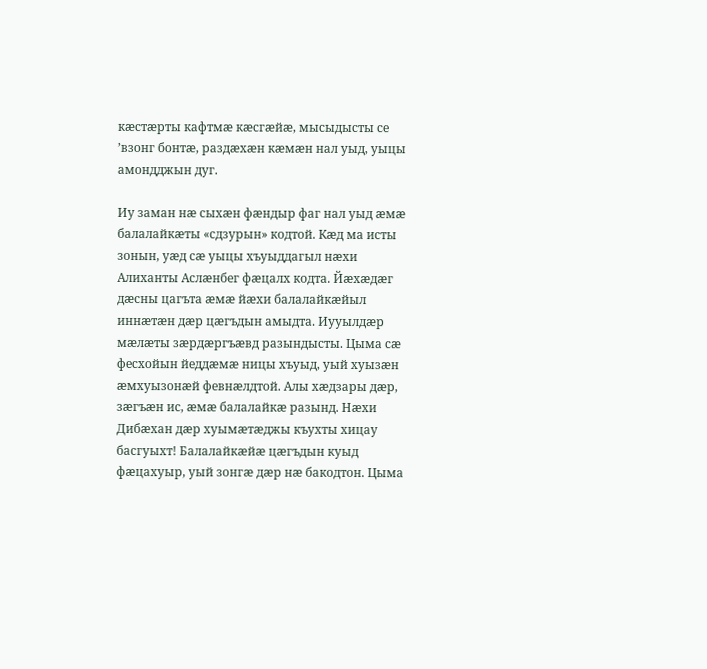кæстæрты кафтмæ кæсгæйæ, мысыдысты се ’взонг бонтæ, раздæхæн кæмæн нал уыд, уыцы амондджын дуг.

Иу заман нæ сыхæн фæндыр фаг нал уыд æмæ балалайкæты «сдзурын» кодтой. Кæд ма исты зонын, уæд сæ уыцы хъуыддагыл нæхи Алиханты Аслæнбег фæцалх кодта. Йæхæдæг дæсны цагъта æмæ йæхи балалайкæйыл иннæтæн дæр цæгъдын амыдта. Иууылдæр мæлæты зæрдæргъæвд разындысты. Цыма сæ фесхойын йеддæмæ ницы хъуыд, уый хуызæн æмхуызонæй февнæлдтой. Алы хæдзары дæр, зæгъæн ис, æмæ балалайкæ разынд. Нæхи Дибæхан дæр хуымæтæджы къухты хицау басгуыхт! Балалайкæйæ цæгъдын куыд фæцахуыр, уый зонгæ дæр нæ бакодтон. Цыма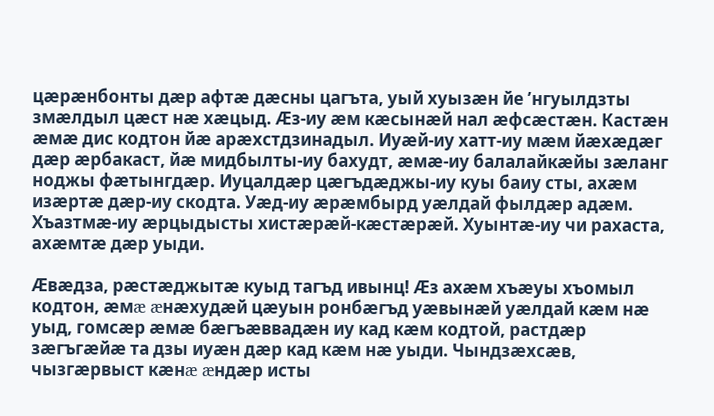цæрæнбонты дæр афтæ дæсны цагъта, уый хуызæн йе ’нгуылдзты змæлдыл цæст нæ хæцыд. Æз-иу æм кæсынæй нал æфсæстæн. Кастæн æмæ дис кодтон йæ арæхстдзинадыл. Иуæй-иу хатт-иу мæм йæхæдæг дæр æрбакаст, йæ мидбылты-иу бахудт, æмæ-иу балалайкæйы зæланг ноджы фæтынгдæр. Иуцалдæр цæгъдæджы-иу куы баиу сты, ахæм изæртæ дæр-иу скодта. Уæд-иу æрæмбырд уæлдай фылдæр адæм. Хъазтмæ-иу æрцыдысты хистæрæй-кæстæрæй. Хуынтæ-иу чи рахаста, ахæмтæ дæр уыди.

Æвæдза, рæстæджытæ куыд тагъд ивынц! Æз ахæм хъæуы хъомыл кодтон, æмæ æнæхудæй цæуын ронбæгъд уæвынæй уæлдай кæм нæ уыд, гомсæр æмæ бæгъæввадæн иу кад кæм кодтой, растдæр зæгъгæйæ та дзы иуæн дæр кад кæм нæ уыди. Чындзæхсæв, чызгæрвыст кæнæ æндæр исты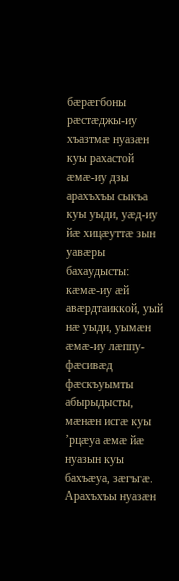бæрæгбоны рæстæджы-иу хъазтмæ нуазæн куы рахастой æмæ-иу дзы арахъхъы сыкъа куы уыди, уæд-иу йæ хицæуттæ зын уавæры бахаудысты: кæмæ-иу æй авæрдтаиккой, уый нæ уыди, уымæн æмæ-иу лæппу-фæсивæд фæскъуымты абырыдысты, мæнæн исгæ куы ’рцæуа æмæ йæ нуазын куы бахъæуа, зæгъгæ. Арахъхъы нуазæн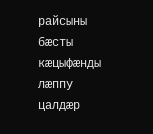райсыны бæсты кæцыфæнды лæппу цалдæр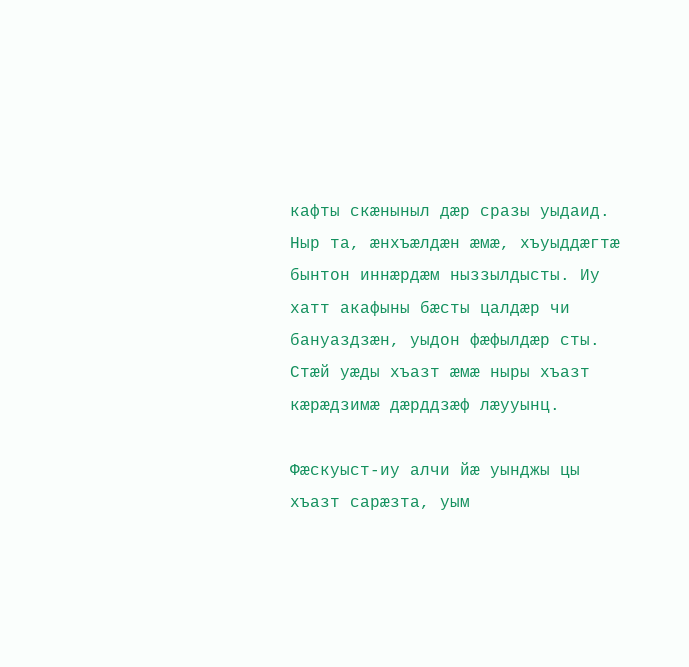кафты скæныныл дæр сразы уыдаид. Ныр та, æнхъæлдæн æмæ, хъуыддæгтæ бынтон иннæрдæм ныззылдысты. Иу хатт акафыны бæсты цалдæр чи бануаздзæн, уыдон фæфылдæр сты. Стæй уæды хъазт æмæ ныры хъазт кæрæдзимæ дæрддзæф лæууынц.

Фæскуыст-иу алчи йæ уынджы цы хъазт сарæзта, уым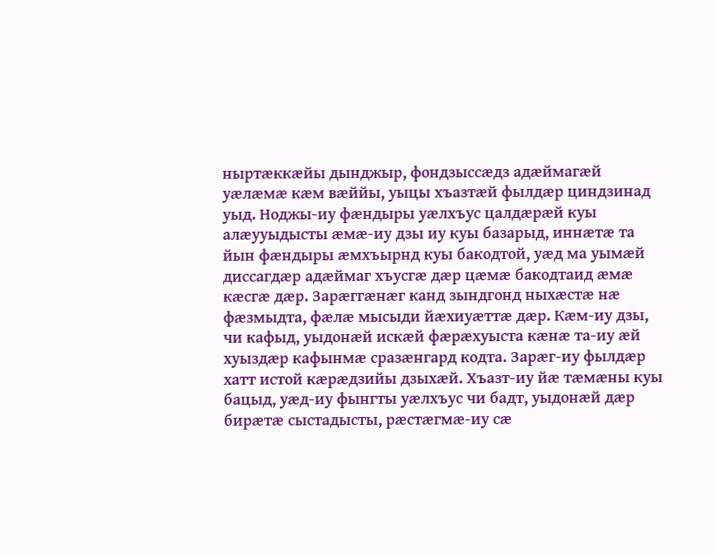ныртæккæйы дынджыр, фондзыссæдз адæймагæй уæлæмæ кæм вæййы, уыцы хъазтæй фылдæр циндзинад уыд. Ноджы-иу фæндыры уæлхъус цалдæрæй куы алæууыдысты æмæ-иу дзы иу куы базарыд, иннæтæ та йын фæндыры æмхъырнд куы бакодтой, уæд ма уымæй диссагдæр адæймаг хъусгæ дæр цæмæ бакодтаид æмæ кæсгæ дæр. Зарæггæнæг канд зындгонд ныхæстæ нæ фæзмыдта, фæлæ мысыди йæхиуæттæ дæр. Кæм-иу дзы, чи кафыд, уыдонæй искæй фæрæхуыста кæнæ та-иу æй хуыздæр кафынмæ сразæнгард кодта. Зарæг-иу фылдæр хатт истой кæрæдзийы дзыхæй. Хъазт-иу йæ тæмæны куы бацыд, уæд-иу фынгты уæлхъус чи бадт, уыдонæй дæр бирæтæ сыстадысты, рæстæгмæ-иу сæ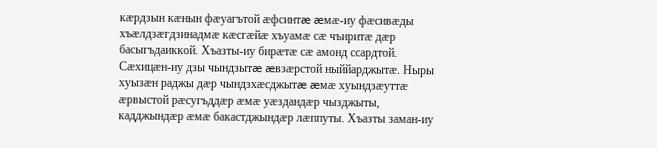кæрдзын кæнын фæуагътой æфсинтæ æмæ-иу фæсивæды хъæлдзæгдзинадмæ кæсгæйæ хъуамæ сæ чъиритæ дæр басыгъдаиккой. Хъазты-иу бирæтæ сæ амонд ссардтой. Сæхицæн-иу дзы чындзытæ æвзæрстой ныййарджытæ. Ныры хуызæн раджы дæр чындзхæсджытæ æмæ хуындзæуттæ æрвыстой рæсугъддæр æмæ уæздандæр чызджыты, кадджындæр æмæ бакастджындæр лæппуты. Хъазты заман-иу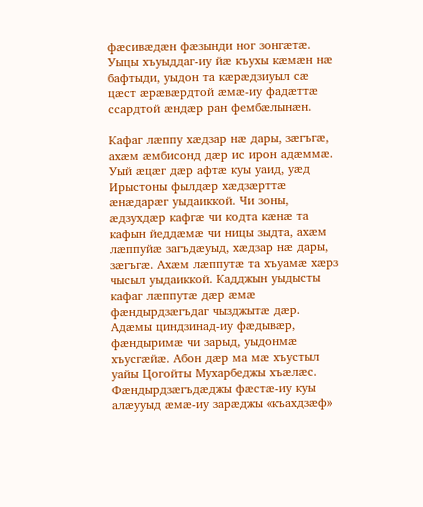фæсивæдæн фæзынди ног зонгæтæ. Уыцы хъуыддаг-иу йæ къухы кæмæн нæ бафтыди, уыдон та кæрæдзиуыл сæ цæст æрæвæрдтой æмæ-иу фадæттæ ссардтой æндæр ран фембæлынæн.

Кафаг лæппу хæдзар нæ дары, зæгъгæ, ахæм æмбисонд дæр ис ирон адæммæ. Уый æцæг дæр афтæ куы уаид, уæд Ирыстоны фылдæр хæдзæрттæ æнæдарæг уыдаиккой. Чи зоны, æдзухдæр кафгæ чи кодта кæнæ та кафын йеддæмæ чи ницы зыдта, ахæм лæппуйæ загъдæуыд, хæдзар нæ дары, зæгъгæ. Ахæм лæппутæ та хъуамæ хæрз чысыл уыдаиккой. Кадджын уыдысты кафаг лæппутæ дæр æмæ фæндырдзæгъдаг чызджытæ дæр. Адæмы циндзинад-иу фæдывæр, фæндыримæ чи зарыд, уыдонмæ хъусгæйæ. Абон дæр ма мæ хъустыл уайы Цогойты Мухарбеджы хъæлæс. Фæндырдзæгъдæджы фæстæ-иу куы алæууыд æмæ-иу зарæджы «къахдзæф»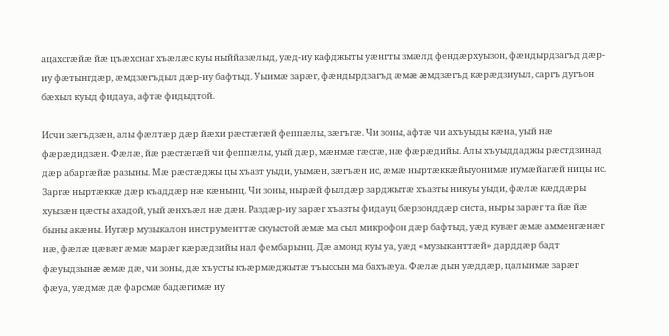ацахсгæйæ йæ цъæхснаг хъæлæс куы ныййазæлыд, уæд-иу кафджыты уæнгты змæлд фендæрхуызон, фæндырдзагъд дæр-иу фæтынгдæр, æмдзæгъдыл дæр-иу бафтыд. Уыимæ зарæг, фæндырдзагъд æмæ æмдзæгъд кæрæдзиуыл, саргъ дугъон бæхыл куыд фидауа, афтæ фидыдтой.

Исчи зæгъдзæн, алы фæлтæр дæр йæхи рæстæгæй феппæлы, зæгъгæ. Чи зоны, афтæ чи ахъуыды кæна, уый нæ фæрæдидзæн. Фæлæ, йæ рæстæгæй чи феппæлы, уый дæр, мæнмæ гæсгæ, нæ фæрæдийы. Алы хъуыддаджы рæстдзинад дæр абаргæйæ разыны. Мæ рæстæджы цы хъазт уыди, уымæн, зæгъæн ис, æмæ ныртæккæйыуонимæ иумæйагæй ницы ис. Заргæ ныртæккæ дæр къаддæр нæ кæнынц. Чи зоны, нырæй фылдæр зарджытæ хъазты никуы уыди, фæлæ кæддæры хуызæн цæсты ахадой, уый æнхъæл нæ дæн. Раздæр-иу зарæг хъазты фидауц бæрзонддæр систа, ныры зарæг та йæ йæ быны акæны. Иугæр музыкалон инструменттæ скуыстой æмæ ма сыл микрофон дæр бафтыд, уæд кувæг æмæ амменгæнæг нæ, фæлæ цæвæг æмæ марæг кæрæдзийы нал фембарынц. Дæ амонд куы уа, уæд «музыканттæй» дарддæр бадт фæуыдзынæ æмæ дæ, чи зоны, дæ хъусты къæрмæджытæ тъыссын ма бахъæуа. Фæлæ дын уæддæр, цалынмæ зарæг фæуа, уæдмæ дæ фарсмæ бадæгимæ иу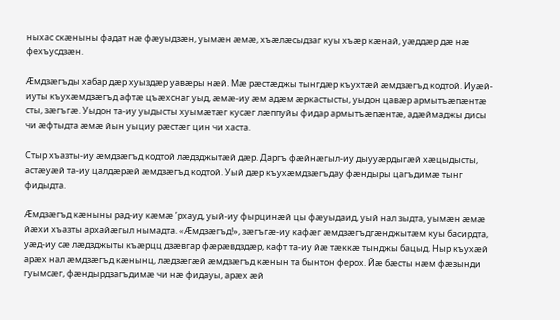ныхас скæныны фадат нæ фæуыдзæн, уымæн æмæ, хъæлæсыдзаг куы хъæр кæнай, уæддæр дæ нæ фехъусдзæн.

Æмдзæгъды хабар дæр хуыздæр уавæры нæй. Мæ рæстæджы тынгдæр къухтæй æмдзæгъд кодтой. Иуæй-иуты къухæмдзæгъд афтæ цъæхснаг уыд, æмæ-иу æм адæм æркастысты, уыдон цавæр армытъæпæнтæ сты, зæгъгæ. Уыдон та-иу уыдысты хуымæтæг кусæг лæппуйы фидар армытъæпæнтæ, адæймаджы дисы чи æфтыдта æмæ йын уыциу рæстæг цин чи хаста.

Стыр хъазты-иу æмдзæгъд кодтой лæдзджытæй дæр. Даргъ фæйнæгыл-иу дыууæрдыгæй хæцыдысты, астæуæй та-иу цалдæрæй æмдзæгъд кодтой. Уый дæр къухæмдзæгъдау фæндыры цагъдимæ тынг фидыдта.

Æмдзæгъд кæныны рад-иу кæмæ ’рхауд, уый-иу фырцинæй цы фæуыдаид, уый нал зыдта, уымæн æмæ йæхи хъазты архайæгыл нымадта. «Æмдзæгъд!», зæгъгæ-иу кафæг æмдзæгъдгæнджытæм куы басирдта, уæд-иу сæ лæдзджыты къæрцц дзæвгар фæрæвдздæр, кафт та-иу йæ тæккæ тынджы бацыд. Ныр къухæй арæх нал æмдзæгъд кæнынц, лæдзæгæй æмдзæгъд кæнын та бынтон ферох. Йæ бæсты нæм фæзынди гуымсæг, фæндырдзагъдимæ чи нæ фидауы, арæх æй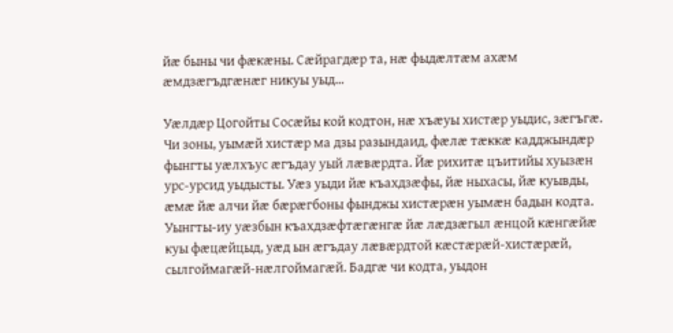йæ быны чи фæкæны. Сæйрагдæр та, нæ фыдæлтæм ахæм æмдзæгъдгæнæг никуы уыд...

Уæлдæр Цогойты Сосæйы кой кодтон, нæ хъæуы хистæр уыдис, зæгъгæ. Чи зоны, уымæй хистæр ма дзы разындаид, фæлæ тæккæ кадджындæр фынгты уæлхъус æгъдау уый лæвæрдта. Йæ рихитæ цъитийы хуызæн урс-урсид уыдысты. Уæз уыди йæ къахдзæфы, йæ ныхасы, йæ куывды, æмæ йæ алчи йæ бæрæгбоны фынджы хистæрæн уымæн бадын кодта. Уынгты-иу уæзбын къахдзæфтæгæнгæ йæ лæдзæгыл æнцой кæнгæйæ куы фæцæйцыд, уæд ын æгъдау лæвæрдтой кæстæрæй-хистæрæй, сылгоймагæй-нæлгоймагæй. Бадгæ чи кодта, уыдон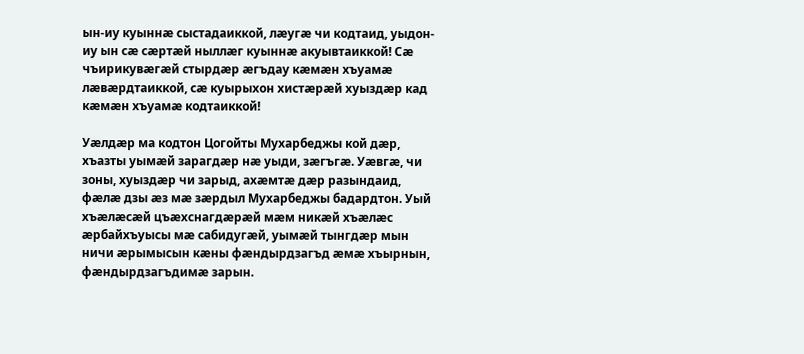ын-иу куыннæ сыстадаиккой, лæугæ чи кодтаид, уыдон-иу ын сæ сæртæй ныллæг куыннæ акуывтаиккой! Сæ чъирикувæгæй стырдæр æгъдау кæмæн хъуамæ лæвæрдтаиккой, сæ куырыхон хистæрæй хуыздæр кад кæмæн хъуамæ кодтаиккой!

Уæлдæр ма кодтон Цогойты Мухарбеджы кой дæр, хъазты уымæй зарагдæр нæ уыди, зæгъгæ. Уæвгæ, чи зоны, хуыздæр чи зарыд, ахæмтæ дæр разындаид, фæлæ дзы æз мæ зæрдыл Мухарбеджы бадардтон. Уый хъæлæсæй цъæхснагдæрæй мæм никæй хъæлæс æрбайхъуысы мæ сабидугæй, уымæй тынгдæр мын ничи æрымысын кæны фæндырдзагъд æмæ хъырнын, фæндырдзагъдимæ зарын.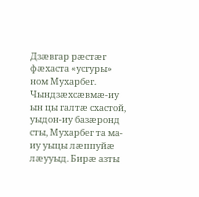Дзæвгар рæстæг фæхаста «усгуры» ном Мухарбег. Чындзæхсæвмæ-иу ын цы галтæ схастой, уыдон-иу базæронд сты, Мухарбег та ма-иу уыцы лæппуйæ лæууыд. Бирæ азты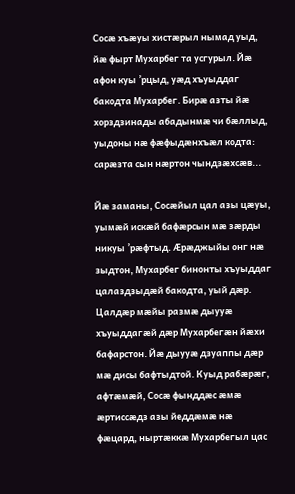Сосæ хъæуы хистæрыл нымад уыд, йæ фырт Мухарбег та усгурыл. Йæ афон куы ’рцыд, уæд хъуыддаг бакодта Мухарбег. Бирæ азты йæ хорздзинады абадынмæ чи бæллыд, уыдоны нæ фæфыдæнхъæл кодта: сарæзта сын нæртон чындзæхсæв...

Йæ заманы, Сосæйыл цал азы цæуы, уымæй искæй бафæрсын мæ зæрды никуы ’рæфтыд. Æрæджыйы онг нæ зыдтон, Мухарбег бинонты хъуыддаг цалаздзыдæй бакодта, уый дæр. Цалдæр мæйы размæ дыууæ хъуыддагæй дæр Мухарбегæн йæхи бафарстон. Йæ дыууæ дзуаппы дæр мæ дисы бафтыдтой. Куыд рабæрæг, афтæмæй, Сосæ фынддæс æмæ æртиссæдз азы йеддæмæ нæ фæцард, ныртæккæ Мухарбегыл цас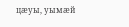цæуы, уымæй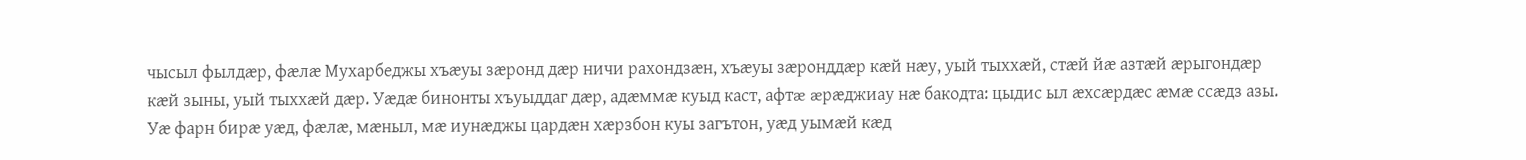чысыл фылдæр, фæлæ Мухарбеджы хъæуы зæронд дæр ничи рахондзæн, хъæуы зæронддæр кæй нæу, уый тыххæй, стæй йæ азтæй æрыгондæр кæй зыны, уый тыххæй дæр. Уæдæ бинонты хъуыддаг дæр, адæммæ куыд каст, афтæ æрæджиау нæ бакодта: цыдис ыл æхсæрдæс æмæ ссæдз азы. Уæ фарн бирæ уæд, фæлæ, мæныл, мæ иунæджы цардæн хæрзбон куы загътон, уæд уымæй кæд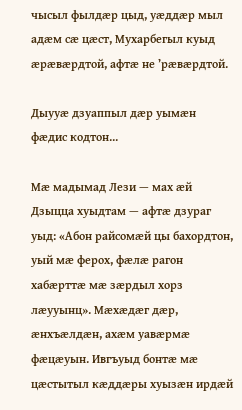чысыл фылдæр цыд, уæддæр мыл адæм сæ цæст, Мухарбегыл куыд æрæвæрдтой, афтæ не ’рæвæрдтой.

Дыууæ дзуаппыл дæр уымæн фæдис кодтон...

Мæ мадымад Лези — мах æй Дзыцца хуыдтам — афтæ дзураг уыд: «Абон райсомæй цы бахордтон, уый мæ ферох, фæлæ рагон хабæрттæ мæ зæрдыл хорз лæууынц». Мæхæдæг дæр, æнхъæлдæн, ахæм уавæрмæ фæцæуын. Ивгъуыд бонтæ мæ цæстытыл кæддæры хуызæн ирдæй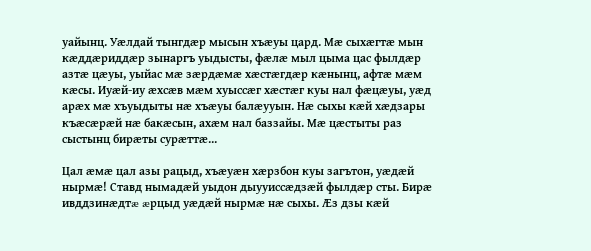уайынц. Уæлдай тынгдæр мысын хъæуы цард. Мæ сыхæгтæ мын кæддæриддæр зынаргъ уыдысты, фæлæ мыл цыма цас фылдæр азтæ цæуы, уыйас мæ зæрдæмæ хæстæгдæр кæнынц, афтæ мæм кæсы. Иуæй-иу æхсæв мæм хуыссæг хæстæг куы нал фæцæуы, уæд арæх мæ хъуыдыты нæ хъæуы балæууын. Нæ сыхы кæй хæдзары къæсæрæй нæ бакæсын, ахæм нал баззайы. Мæ цæстыты раз сыстынц бирæты сурæттæ...

Цал æмæ цал азы рацыд, хъæуæн хæрзбон куы загътон, уæдæй нырмæ! Ставд нымадæй уыдон дыууиссæдзæй фылдæр сты. Бирæ ивддзинæдтæ æрцыд уæдæй нырмæ нæ сыхы. Æз дзы кæй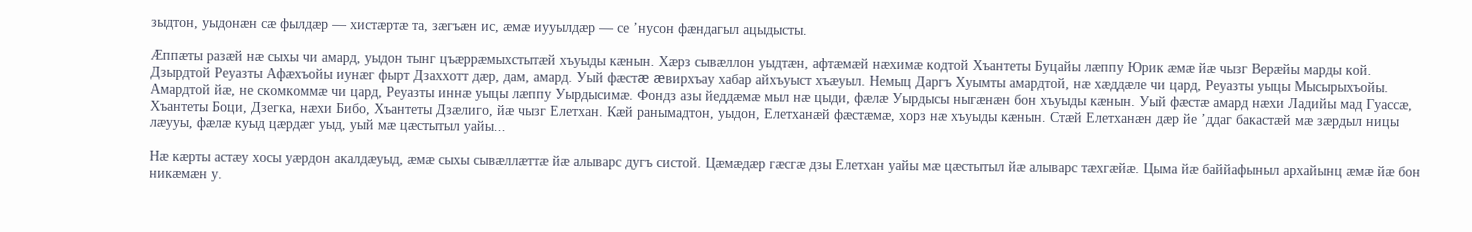зыдтон, уыдонæн сæ фылдæр — хистæртæ та, зæгъæн ис, æмæ иууылдæр — се ’нусон фæндагыл ацыдысты.

Æппæты разæй нæ сыхы чи амард, уыдон тынг цъæррæмыхстытæй хъуыды кæнын. Хæрз сывæллон уыдтæн, афтæмæй нæхимæ кодтой Хъантеты Буцайы лæппу Юрик æмæ йæ чызг Верæйы марды кой. Дзырдтой Реуазты Афæхъойы иунæг фырт Дзаххотт дæр, дам, амард. Уый фæстæ æвирхъау хабар айхъуыст хъæуыл. Немыц Даргъ Хуымты амардтой, нæ хæддæле чи цард, Реуазты уыцы Мысырыхъойы. Амардтой йæ, не скомкоммæ чи цард, Реуазты иннæ уыцы лæппу Уырдысимæ. Фондз азы йеддæмæ мыл нæ цыди, фæлæ Уырдысы ныгæнæн бон хъуыды кæнын. Уый фæстæ амард нæхи Ладийы мад Гуассæ, Хъантеты Боци, Дзегка, нæхи Бибо, Хъантеты Дзæлиго, йæ чызг Елетхан. Кæй ранымадтон, уыдон, Елетханæй фæстæмæ, хорз нæ хъуыды кæнын. Стæй Елетханæн дæр йе ’ддаг бакастæй мæ зæрдыл ницы лæууы, фæлæ куыд цæрдæг уыд, уый мæ цæстытыл уайы...

Нæ кæрты астæу хосы уæрдон акалдæуыд, æмæ сыхы сывæллæттæ йæ алыварс дугъ систой. Цæмæдæр гæсгæ дзы Елетхан уайы мæ цæстытыл йæ алыварс тæхгæйæ. Цыма йæ баййафыныл архайынц æмæ йæ бон никæмæн у.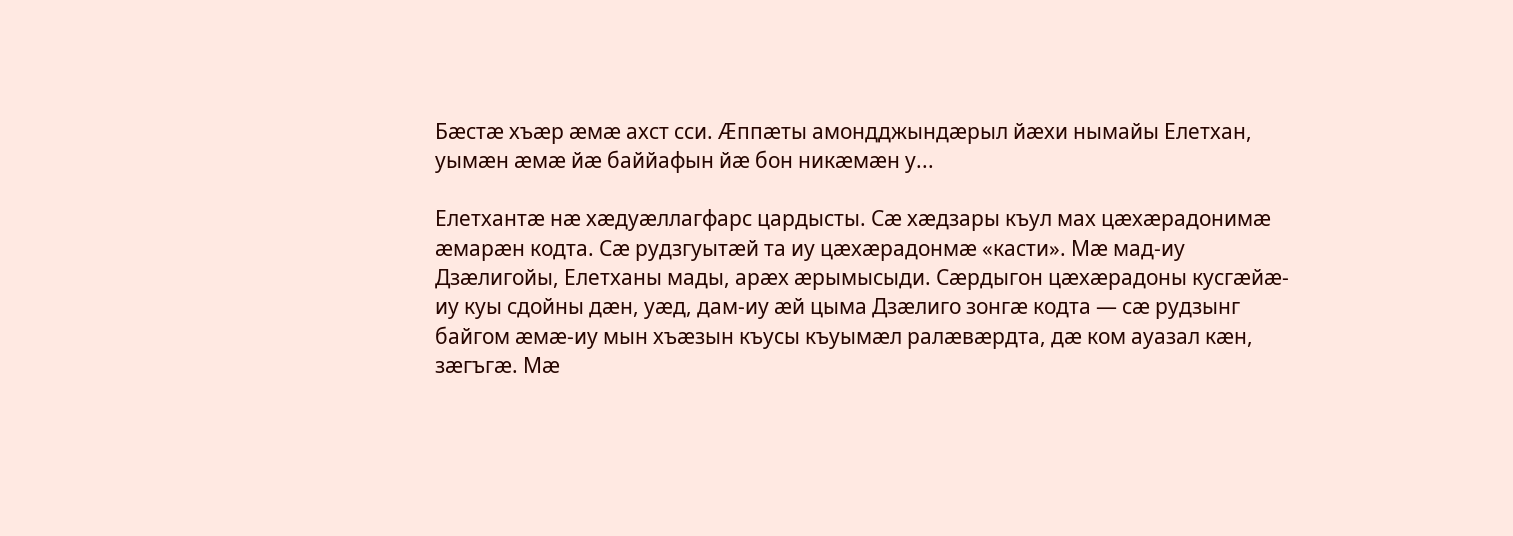Бæстæ хъæр æмæ ахст сси. Æппæты амондджындæрыл йæхи нымайы Елетхан, уымæн æмæ йæ баййафын йæ бон никæмæн у...

Елетхантæ нæ хæдуæллагфарс цардысты. Сæ хæдзары къул мах цæхæрадонимæ æмарæн кодта. Сæ рудзгуытæй та иу цæхæрадонмæ «касти». Мæ мад-иу Дзæлигойы, Елетханы мады, арæх æрымысыди. Сæрдыгон цæхæрадоны кусгæйæ-иу куы сдойны дæн, уæд, дам-иу æй цыма Дзæлиго зонгæ кодта — сæ рудзынг байгом æмæ-иу мын хъæзын къусы къуымæл ралæвæрдта, дæ ком ауазал кæн, зæгъгæ. Мæ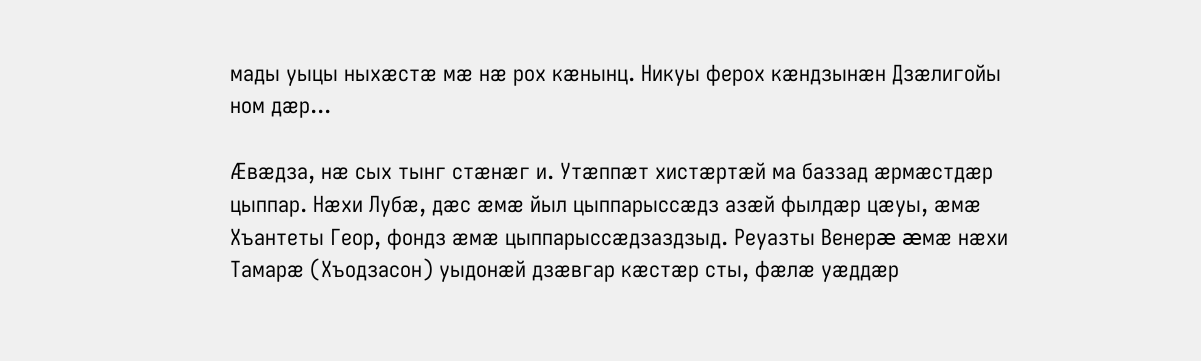мады уыцы ныхæстæ мæ нæ рох кæнынц. Никуы ферох кæндзынæн Дзæлигойы ном дæр...

Æвæдза, нæ сых тынг стæнæг и. Утæппæт хистæртæй ма баззад æрмæстдæр цыппар. Нæхи Лубæ, дæс æмæ йыл цыппарыссæдз азæй фылдæр цæуы, æмæ Хъантеты Геор, фондз æмæ цыппарыссæдзаздзыд. Реуазты Венерæ æмæ нæхи Тамарæ (Хъодзасон) уыдонæй дзæвгар кæстæр сты, фæлæ уæддæр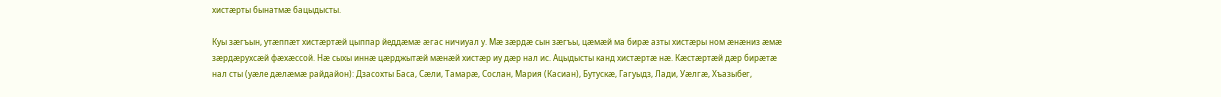хистæрты бынатмæ бацыдысты.

Куы зæгъын, утæппæт хистæртæй цыппар йеддæмæ æгас ничиуал у. Мæ зæрдæ сын зæгъы, цæмæй ма бирæ азты хистæры ном æнæниз æмæ зæрдæрухсæй фæхæссой. Нæ сыхы иннæ цæрджытæй мæнæй хистæр иу дæр нал ис. Ацыдысты канд хистæртæ нæ. Кæстæртæй дæр бирæтæ нал сты (уæле дæлæмæ райдайон): Дзасохты Баса, Сæли, Тамарæ, Сослан, Мария (Касиан), Бутускæ, Гагуыдз, Лади, Уæлгæ, Хъазыбег,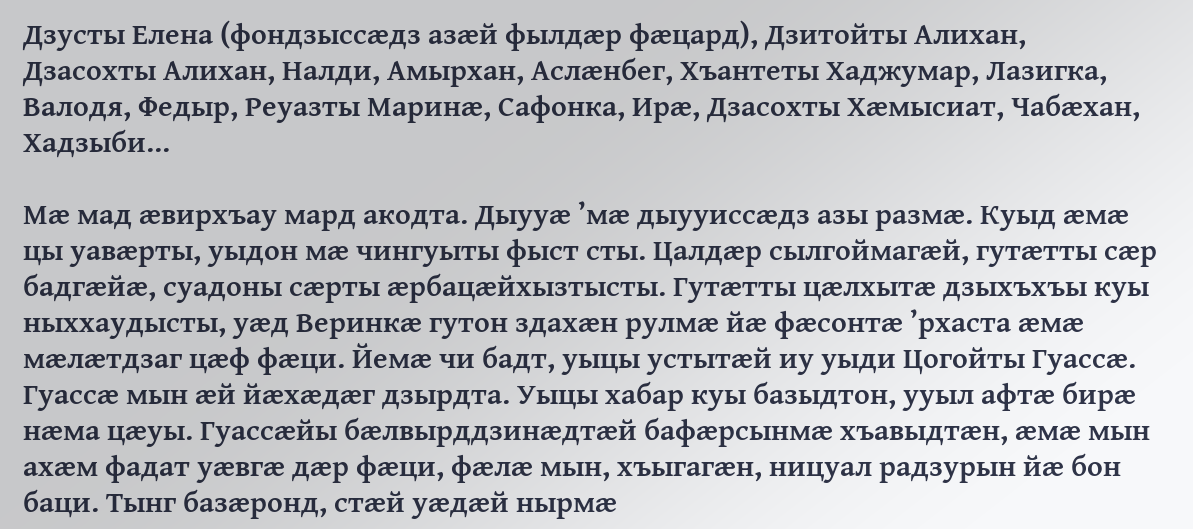Дзусты Елена (фондзыссæдз азæй фылдæр фæцард), Дзитойты Алихан, Дзасохты Алихан, Налди, Амырхан, Аслæнбег, Хъантеты Хаджумар, Лазигка, Валодя, Федыр, Реуазты Маринæ, Сафонка, Ирæ, Дзасохты Хæмысиат, Чабæхан, Хадзыби...

Мæ мад æвирхъау мард акодта. Дыууæ ’мæ дыууиссæдз азы размæ. Куыд æмæ цы уавæрты, уыдон мæ чингуыты фыст сты. Цалдæр сылгоймагæй, гутæтты сæр бадгæйæ, суадоны сæрты æрбацæйхызтысты. Гутæтты цæлхытæ дзыхъхъы куы ныххаудысты, уæд Веринкæ гутон здахæн рулмæ йæ фæсонтæ ’рхаста æмæ мæлæтдзаг цæф фæци. Йемæ чи бадт, уыцы устытæй иу уыди Цогойты Гуассæ. Гуассæ мын æй йæхæдæг дзырдта. Уыцы хабар куы базыдтон, ууыл афтæ бирæ нæма цæуы. Гуассæйы бæлвырддзинæдтæй бафæрсынмæ хъавыдтæн, æмæ мын ахæм фадат уæвгæ дæр фæци, фæлæ мын, хъыгагæн, ницуал радзурын йæ бон баци. Тынг базæронд, стæй уæдæй нырмæ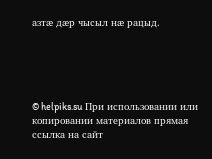азтæ дæр чысыл нæ рацыд.





© helpiks.su При использовании или копировании материалов прямая ссылка на сайт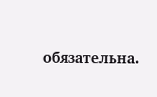обязательна.